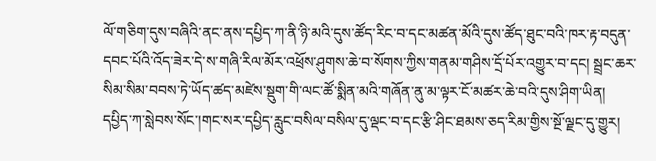ལོ་གཅིག་དུས་བཞིའི་ནང་ནས་དཔྱིད་ཀ་ནི་ཉི་མའི་དུས་ཚོད་རིང་བ་དང་མཚན་མོའི་དུས་ཚོད་ཐུང་བའི་ཁར་རྟ་བདུན་དབང་པོའི་འོད་ཟེར་དེ་ས་གཞི་རིལ་མོར་འཕྲོས་ཤུགས་ཆེ་བ་སོགས་ཀྱིས་གནམ་གཤིས་དྲོ་པོར་འགྱུར་བ་དང། སྦྲང་ཆར་སིམ་སིམ་བབས་ཏེ་ཡོད་ཚད་མཛེས་སྡུག་གི་ལང་ཚོ་སྨིན་མའི་གཞོན་ནུ་མ་ལྟར་ངོ་མཚར་ཆེ་བའི་དུས་ཤིག་ཡིན།
དཔྱིད་ཀ་སླེབས་སོང་།གང་སར་དཔྱིད་རླུང་བསིལ་བསིལ་དུ་ལྡང་བ་དང་རྩི་ཤིང་ཐམས་ཅད་རིམ་གྱིས་སྔོ་ལྗང་དུ་གྱུར།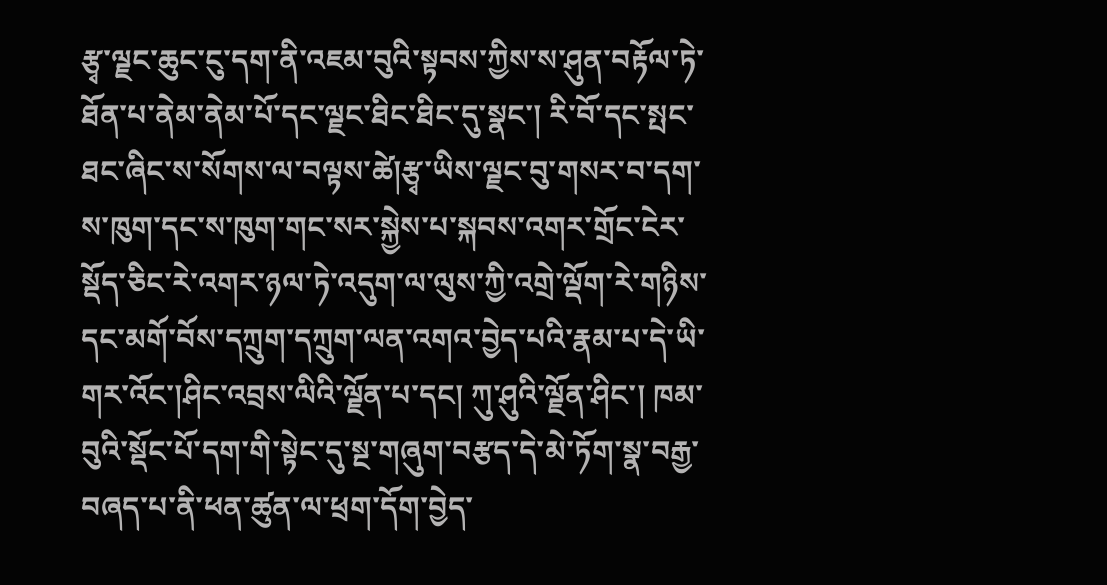རྩྭ་ལྗང་ཆུང་ངུ་དག་ནི་འཇམ་བུའི་སྟབས་ཀྱིས་ས་ཤུན་བརྟོལ་ཏེ་ཐོན་པ་ནེམ་ནེམ་པོ་དང་ལྗང་ཐིང་ཐིང་དུ་སྣང་། རི་བོ་དང་སྤང་ཐང་ཞིང་ས་སོགས་ལ་བལྟས་ཚེ།རྩྭ་ཡིས་ལྗང་བུ་གསར་བ་དག་ས་ཁུག་དང་ས་ཁུག་གང་སར་སྐྱེས་པ་སྐབས་འགར་གྲོང་ངེར་སྡོད་ཅིང་རེ་འགར་ཉལ་ཏེ་འདུག་ལ་ལུས་ཀྱི་འགྲེ་ལྡོག་རེ་གཉིས་དང་མགོ་བོས་དཀྲུག་དཀྲུག་ལན་འགའ་བྱེད་པའི་རྣམ་པ་དེ་ཡི་གར་འོང་།ཤིང་འབྲས་ལིའི་ལྗོན་པ་དང། ཀུ་ཤུའི་ལྗོན་ཤིང་། ཁམ་བུའི་སྡོང་པོ་དག་གི་སྟེང་དུ་སྔ་གཞུག་བརྩད་དེ་མེ་ཏོག་སྣ་བརྒྱ་བཞད་པ་ནི་ཕན་ཚུན་ལ་ཕྲག་དོག་བྱེད་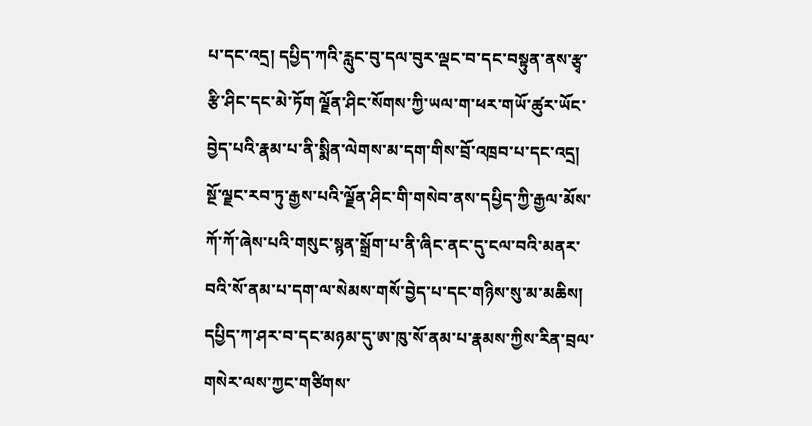པ་དང་འདྲ། དཔྱིད་ཀའི་རླུང་བུ་དལ་བུར་ལྡང་བ་དང་བསྟུན་ནས་རྩྭ་རྩི་ཤིང་དང་མེ་ཏོག ལྗོན་ཤིང་སོགས་ཀྱི་ཡལ་ག་ཕར་གཡོ་ཚུར་ཡོང་བྱེད་པའི་རྣམ་པ་ནི་སྨིན་ལེགས་མ་དག་གིས་བྲོ་འཁྲབ་པ་དང་འདྲ།
སྔོ་ལྗང་རབ་ཏུ་རྒྱས་པའི་ལྗོན་ཤིང་གི་གསེབ་ནས་དཔྱིད་ཀྱི་རྒྱལ་མོས་ཀོ་ཀོ་ཞེས་པའི་གསུང་སྙན་སྒྲོག་པ་ནི་ཞིང་ནང་དུ་ངལ་བའི་མནར་བའི་སོ་ནམ་པ་དག་ལ་སེམས་གསོ་བྱེད་པ་དང་གཉིས་སུ་མ་མཆིས།
དཔྱིད་ཀ་ཤར་བ་དང་མཉམ་དུ་ཨ་ཁུ་སོ་ནམ་པ་རྣམས་ཀྱིས་རིན་བྲལ་གསེར་ལས་ཀྱང་གཙིགས་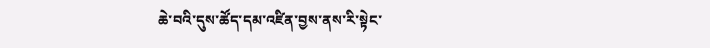ཆེ་བའི་དུས་ཚོད་དམ་འཛིན་བྱས་ནས་རི་སྟེང་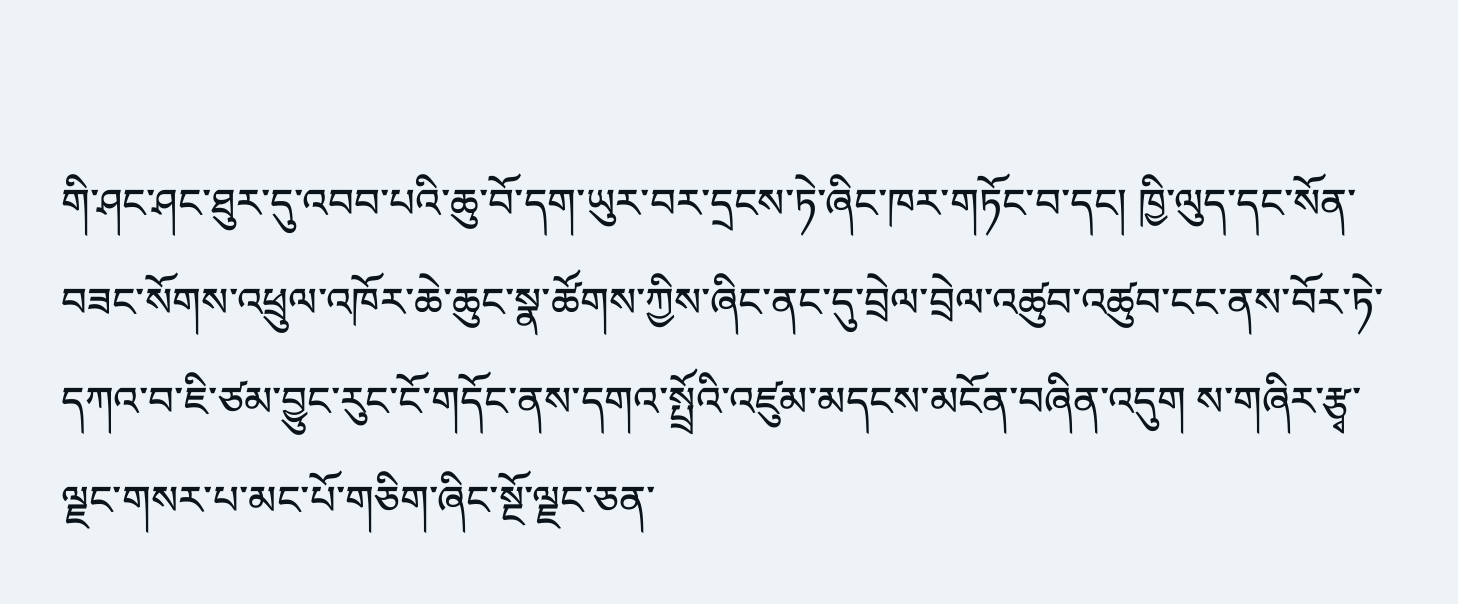གི་ཤང་ཤང་ཐུར་དུ་འབབ་པའི་ཆུ་བོ་དག་ཡུར་བར་དྲངས་ཏེ་ཞིང་ཁར་གཏོང་བ་དང། ཁྱི་ལུད་དང་སོན་བཟང་སོགས་འཕྲུལ་འཁོར་ཆེ་ཆུང་སྣ་ཚོགས་ཀྱིས་ཞིང་ནང་དུ་བྲེལ་བྲེལ་འཚུབ་འཚུབ་ངང་ནས་བོར་ཏེ་དཀའ་བ་ཇི་ཙམ་བྱུང་རུང་ངོ་གདོང་ནས་དགའ་སྤྲོའི་འཛུམ་མདངས་མངོན་བཞིན་འདུག ས་གཞིར་རྩྭ་ལྗང་གསར་པ་མང་པོ་གཅིག་ཞིང་སྔོ་ལྗང་ཅན་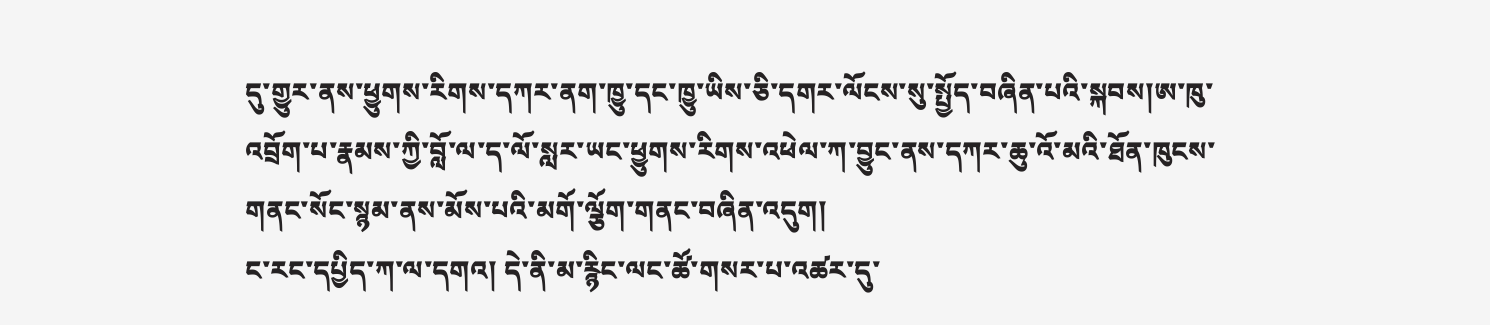དུ་གྱུར་ནས་ཕྱུགས་རིགས་དཀར་ནག་ཁྱུ་དང་ཁྱུ་ཡིས་ཅི་དགར་ལོངས་སུ་སྤྱོད་བཞིན་པའི་སྐབས།ཨ་ཁུ་འབྲོག་པ་རྣམས་ཀྱི་བློ་ལ་ད་ལོ་སླར་ཡང་ཕྱུགས་རིགས་འཕེལ་ཀ་བྱུང་ནས་དཀར་ཆུ་འོ་མའི་ཐོན་ཁུངས་གནང་སོང་སྙམ་ནས་མོས་པའི་མགོ་ལྕོག་གནང་བཞིན་འདུག།
ང་རང་དཔྱིད་ཀ་ལ་དགའ། དེ་ནི་མ་རྙིང་ལང་ཚོ་གསར་པ་འཚར་དུ་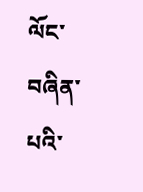ལོང་བཞིན་པའི་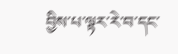བྱིས་པ་ལྟར་རེ་བ་དང་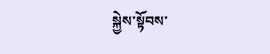སྐྱེས་སྟོབས་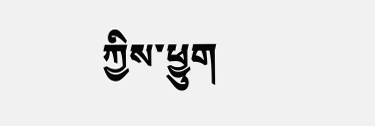ཀྱིས་ཕྱུག